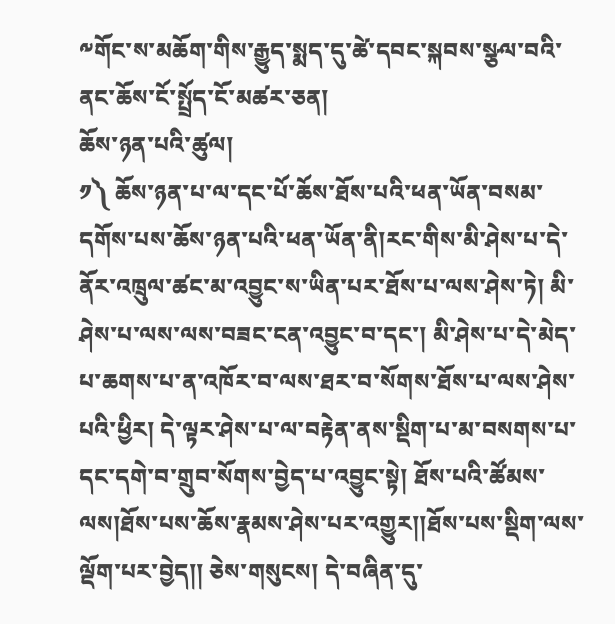༸གོང་ས་མཆོག་གིས་རྒྱུད་སྨད་དུ་ཚེ་དབང་སྐབས་སྩལ་བའི་ནང་ཆོས་ངོ་སྤྲོད་ངོ་མཚར་ཅན།
ཆོས་ཉན་པའི་ཚུལ།
༡༽ ཆོས་ཉན་པ་ལ་དང་པོ་ཆོས་ཐོས་པའི་ཕན་ཡོན་བསམ་དགོས་པས་ཆོས་ཉན་པའི་ཕན་ཡོན་ནི།རང་གིས་མི་ཤེས་པ་དེ་ནོར་འཁྲུལ་ཚང་མ་འབྱུང་ས་ཡིན་པར་ཐོས་པ་ལས་ཤེས་ཏེ། མི་ཤེས་པ་ལས་ལས་བཟང་ངན་འབྱུང་བ་དང་། མི་ཤེས་པ་དེ་མེད་པ་ཆགས་པ་ན་འཁོར་བ་ལས་ཐར་བ་སོགས་ཐོས་པ་ལས་ཤེས་པའི་ཕྱིར། དེ་ལྟར་ཤེས་པ་ལ་བརྟེན་ནས་སྡིག་པ་མ་བསགས་པ་དང་དགེ་བ་གྲུབ་སོགས་བྱེད་པ་འབྱུང་སྟེ། ཐོས་པའི་ཚོམས་ལས།ཐོས་པས་ཆོས་རྣམས་ཤེས་པར་འགྱུར།།ཐོས་པས་སྡིག་ལས་ལྡོག་པར་བྱེད།། ཅེས་གསུངས། དེ་བཞིན་དུ་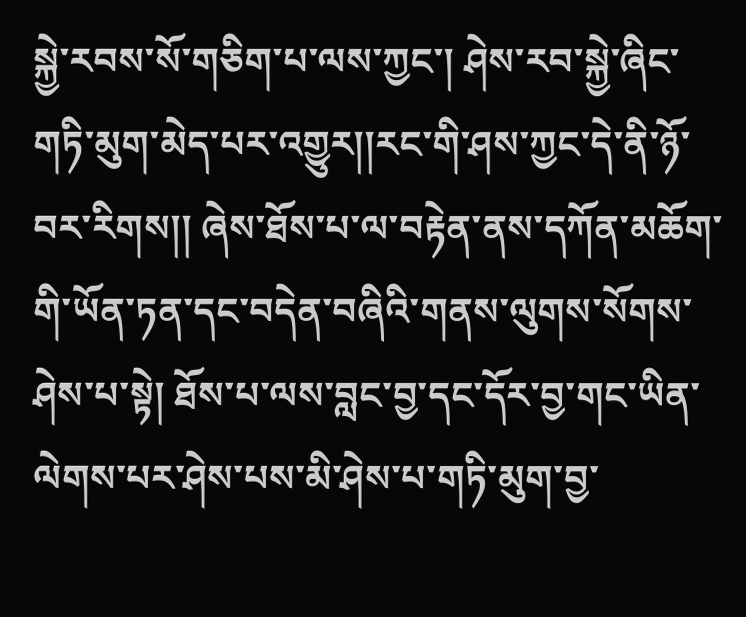སྐྱེ་རབས་སོ་གཅིག་པ་ལས་ཀྱང་། ཤེས་རབ་སྐྱེ་ཞིང་གཏི་མུག་མེད་པར་འགྱུར།།རང་གི་ཤས་ཀྱང་དེ་ནི་ཉོ་བར་རིགས།། ཞེས་ཐོས་པ་ལ་བརྟེན་ནས་དཀོན་མཆོག་གི་ཡོན་ཏན་དང་བདེན་བཞིའི་གནས་ལུགས་སོགས་ཤེས་པ་སྟེ། ཐོས་པ་ལས་བླང་བྱ་དང་དོར་བྱ་གང་ཡིན་ལེགས་པར་ཤེས་པས་མི་ཤེས་པ་གཏི་མུག་བྱ་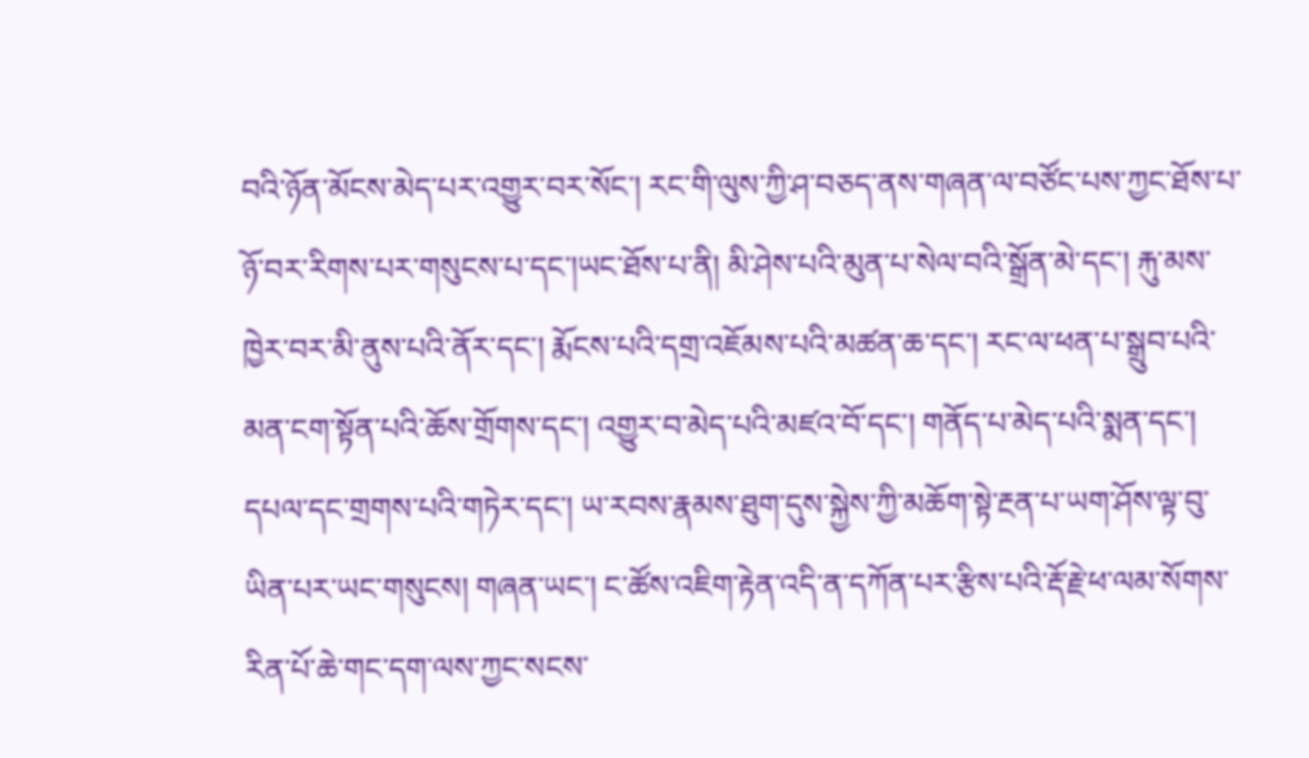བའི་ཉོན་མོངས་མེད་པར་འགྱུར་བར་སོང་། རང་གི་ལུས་ཀྱི་ཤ་བཅད་ནས་གཞན་ལ་བཙོང་པས་ཀྱང་ཐོས་པ་ཉོ་བར་རིགས་པར་གསུངས་པ་དང་།ཡང་ཐོས་པ་ནི། མི་ཤེས་པའི་མུན་པ་སེལ་བའི་སྒྲོན་མེ་དང་། རྐུ་མས་ཁྱེར་བར་མི་ནུས་པའི་ནོར་དང་། རྨོངས་པའི་དགྲ་འཇོམས་པའི་མཚན་ཆ་དང་། རང་ལ་ཕན་པ་སྒྲུབ་པའི་མན་ངག་སྟོན་པའི་ཆོས་གྲོགས་དང་། འགྱུར་བ་མེད་པའི་མཛའ་བོ་དང་། གནོད་པ་མེད་པའི་སྨན་དང་། དཔལ་དང་གྲགས་པའི་གཏེར་དང་། ཡ་རབས་རྣམས་ཐུག་དུས་སྐྱེས་ཀྱི་མཆོག་སྟེ་རྔན་པ་ཡག་ཤོས་ལྟ་བུ་ཡིན་པར་ཡང་གསུངས། གཞན་ཡང་། ང་ཚོས་འཇིག་རྟེན་འདི་ན་དཀོན་པར་རྩིས་པའི་རྡོ་རྗེ་ཕ་ལམ་སོགས་རིན་པོ་ཆེ་གང་དག་ལས་ཀྱང་སངས་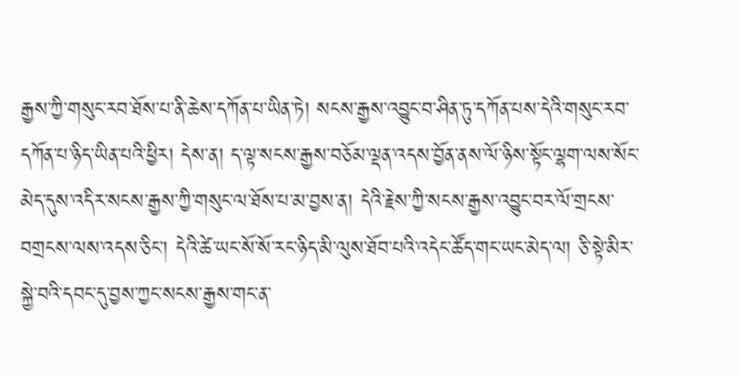རྒྱས་ཀྱི་གསུང་རབ་ཐོས་པ་ནི་ཆེས་དཀོན་པ་ཡིན་ཏེ། སངས་རྒྱས་འབྱུང་བ་ཤིན་ཏུ་དཀོན་པས་དེའི་གསུང་རབ་དཀོན་པ་ཉིད་ཡིན་པའི་ཕྱིར། དེས་ན། ད་ལྟ་སངས་རྒྱས་བཅོམ་ལྡན་འདས་བྱོན་ནས་ལོ་ཉིས་སྟོང་ལྷག་ལས་སོང་མེད་དུས་འདིར་སངས་རྒྱས་ཀྱི་གསུང་ལ་ཐོས་པ་མ་བྱས་ན། དེའི་རྗེས་ཀྱི་སངས་རྒྱས་འབྱུང་བར་ལོ་གྲངས་བགྲངས་ལས་འདས་ཅིང་། དེའི་ཚེ་ཡང་སོ་སོ་རང་ཉིད་མི་ལུས་ཐོབ་པའི་འདེང་ཚོད་གང་ཡང་མེད་ལ། ཅི་སྟེ་མིར་སྐྱེ་བའི་དབང་དུ་བྱས་ཀྱང་སངས་རྒྱས་གང་ན་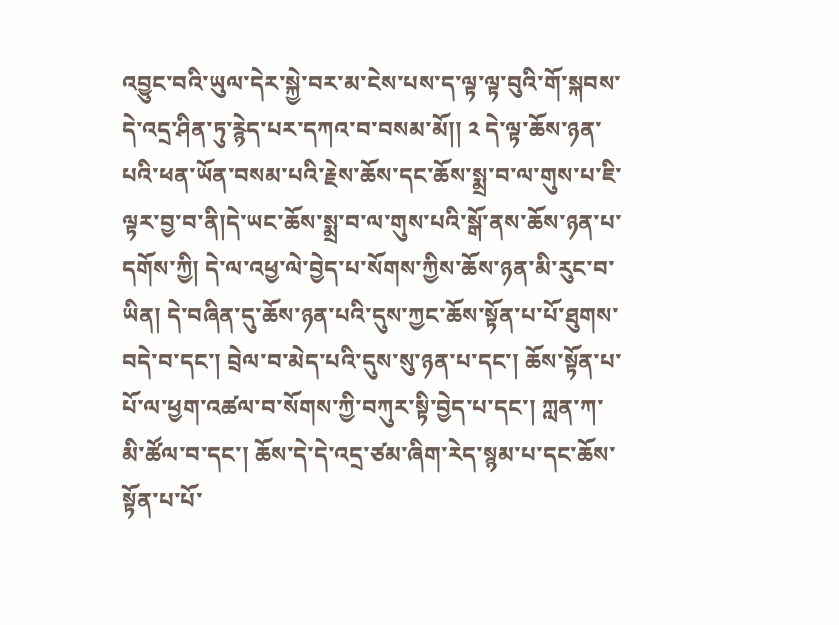འབྱུང་བའི་ཡུལ་དེར་སྐྱེ་བར་མ་ངེས་པས་ད་ལྟ་ལྟ་བུའི་གོ་སྐབས་དེ་འདྲ་ཤིན་ཏུ་རྙེད་པར་དཀའ་བ་བསམ་མོ།། ༢ དེ་ལྟ་ཆོས་ཉན་པའི་ཕན་ཡོན་བསམ་པའི་རྗེས་ཆོས་དང་ཆོས་སྨྲ་བ་ལ་གུས་པ་ཇི་ལྟར་བྱ་བ་ནི།དེ་ཡང་ཆོས་སྨྲ་བ་ལ་གུས་པའི་སྒོ་ནས་ཆོས་ཉན་པ་དགོས་ཀྱི། དེ་ལ་འཕྱ་ལེ་བྱེད་པ་སོགས་ཀྱིས་ཆོས་ཉན་མི་རུང་བ་ཡིན། དེ་བཞིན་དུ་ཆོས་ཉན་པའི་དུས་ཀྱང་ཆོས་སྟོན་པ་པོ་ཐུགས་བདེ་བ་དང་། བྲེལ་བ་མེད་པའི་དུས་སུ་ཉན་པ་དང་། ཆོས་སྟོན་པ་པོ་ལ་ཕྱག་འཚལ་བ་སོགས་ཀྱི་བཀུར་སྟི་བྱེད་པ་དང་། ཀླན་ཀ་མི་ཚོལ་བ་དང་། ཆོས་དེ་དེ་འདྲ་ཙམ་ཞིག་རེད་སྙམ་པ་དང་ཆོས་སྟོན་པ་པོ་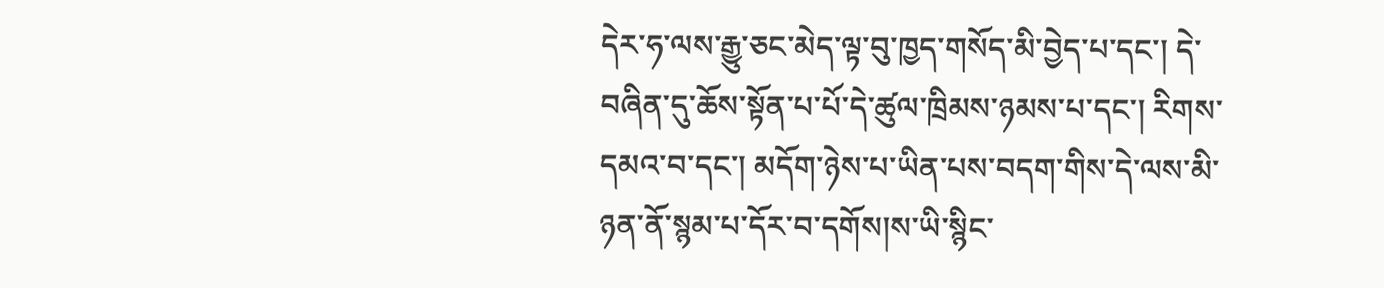དེར་ཧ་ལས་རྒྱུ་ཅང་མེད་ལྟ་བུ་ཁྱད་གསོད་མི་བྱེད་པ་དང་། དེ་བཞིན་དུ་ཆོས་སྟོན་པ་པོ་དེ་ཚུལ་ཁྲིམས་ཉམས་པ་དང་། རིགས་དམའ་བ་དང་། མདོག་ཉེས་པ་ཡིན་པས་བདག་གིས་དེ་ལས་མི་ཉན་ནོ་སྙམ་པ་དོར་བ་དགོས།ས་ཡི་སྙིང་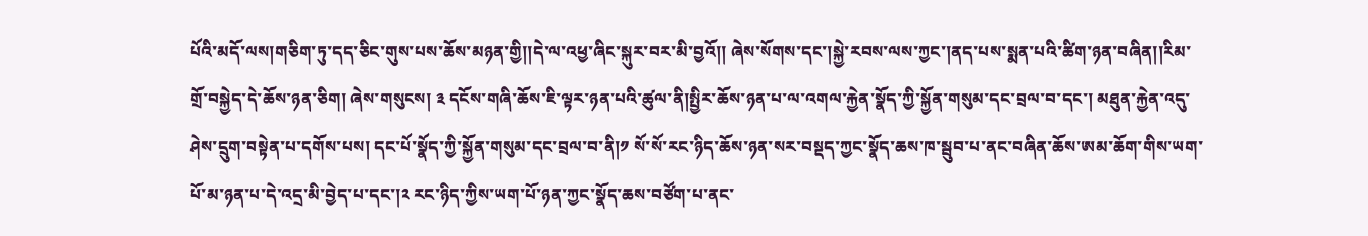པོའི་མདོ་ལས།གཅིག་ཏུ་དད་ཅིང་གུས་པས་ཆོས་མཉན་གྱི།།དེ་ལ་འཕྱ་ཞིང་སྐུར་བར་མི་བྱའོ།། ཞེས་སོགས་དང་།སྐྱེ་རབས་ལས་ཀྱང་།ནད་པས་སྨན་པའི་ཚིག་ཉན་བཞིན།།རིམ་གྲོ་བསྐྱེད་དེ་ཆོས་ཉན་ཅིག། ཞེས་གསུངས། ༣ དངོས་གཞི་ཆོས་ཇི་ལྟར་ཉན་པའི་ཚུལ་ནི།སྤྱིར་ཆོས་ཉན་པ་ལ་འགལ་རྐྱེན་སྣོད་ཀྱི་སྐྱོན་གསུམ་དང་བྲལ་བ་དང་། མཐུན་རྐྱེན་འདུ་ཤེས་དྲུག་བསྟེན་པ་དགོས་པས། དང་པོ་སྣོད་ཀྱི་སྐྱོན་གསུམ་དང་བྲལ་བ་ནི།༡ སོ་སོ་རང་ཉིད་ཆོས་ཉན་སར་བསྡད་ཀྱང་སྣོད་ཆས་ཁ་སྦུབ་པ་ནང་བཞིན་ཆོས་ཨམ་ཆོག་གིས་ཡག་པོ་མ་ཉན་པ་དེ་འདྲ་མི་བྱེད་པ་དང་།༢ རང་ཉིད་ཀྱིས་ཡག་པོ་ཉན་ཀྱང་སྣོད་ཆས་བཙོག་པ་ནང་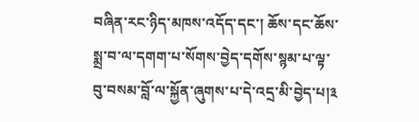བཞིན་རང་ཉིད་མཁས་འདོད་དང་། ཆོས་དང་ཆོས་སྨྲ་བ་ལ་དགག་པ་སོགས་བྱེད་དགོས་སྙམ་པ་ལྟ་བུ་བསམ་བློ་ལ་སྐྱོན་ཞུགས་པ་དེ་འདྲ་མི་བྱེད་པ།༣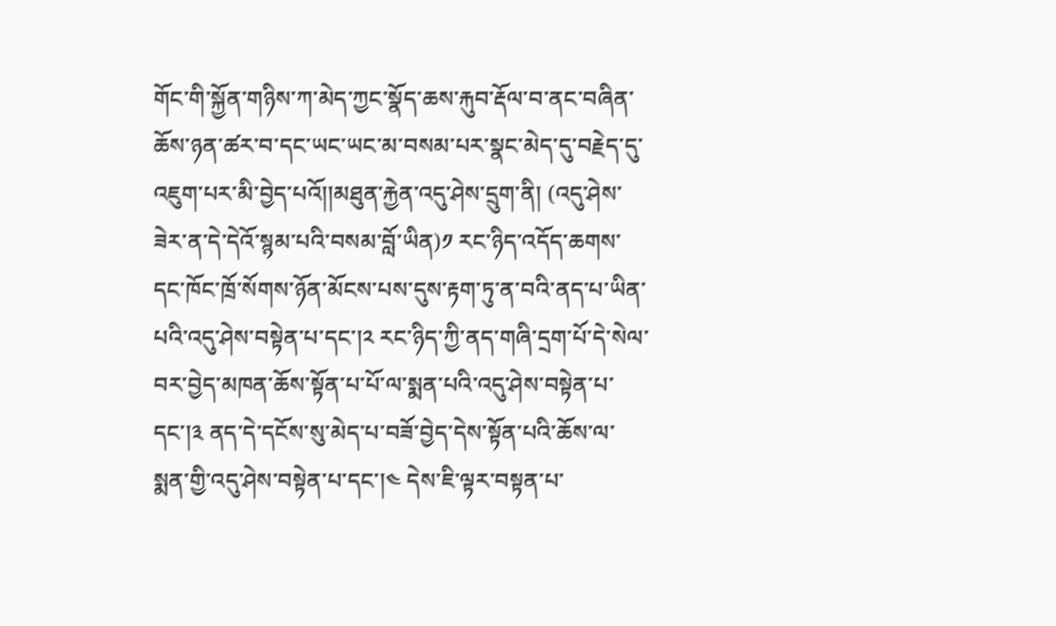གོང་གི་སྐྱོན་གཉིས་ཀ་མེད་ཀྱང་སྣོད་ཆས་རྐུབ་རྡོལ་བ་ནང་བཞིན་ཆོས་ཉན་ཚར་བ་དང་ཡང་ཡང་མ་བསམ་པར་སྣང་མེད་དུ་བརྗེད་དུ་འཇུག་པར་མི་བྱེད་པའོ།།མཐུན་རྐྱེན་འདུ་ཤེས་དྲུག་ནི། (འདུ་ཤེས་ཟེར་ན་དེ་དེའོ་སྙམ་པའི་བསམ་བློ་ཡིན)༡ རང་ཉིད་འདོད་ཆགས་དང་ཁོང་ཁྲོ་སོགས་ཉོན་མོངས་པས་དུས་རྟག་ཏུ་ན་བའི་ནད་པ་ཡིན་པའི་འདུ་ཤེས་བསྟེན་པ་དང་།༢ རང་ཉིད་ཀྱི་ནད་གཞི་དྲག་པོ་དེ་སེལ་བར་བྱེད་མཁན་ཆོས་སྟོན་པ་པོ་ལ་སྨན་པའི་འདུ་ཤེས་བསྟེན་པ་དང་།༣ ནད་དེ་དངོས་སུ་མེད་པ་བཟོ་བྱེད་དེས་སྟོན་པའི་ཆོས་ལ་སྨན་གྱི་འདུ་ཤེས་བསྟེན་པ་དང་།༤ དེས་ཇི་ལྟར་བསྟན་པ་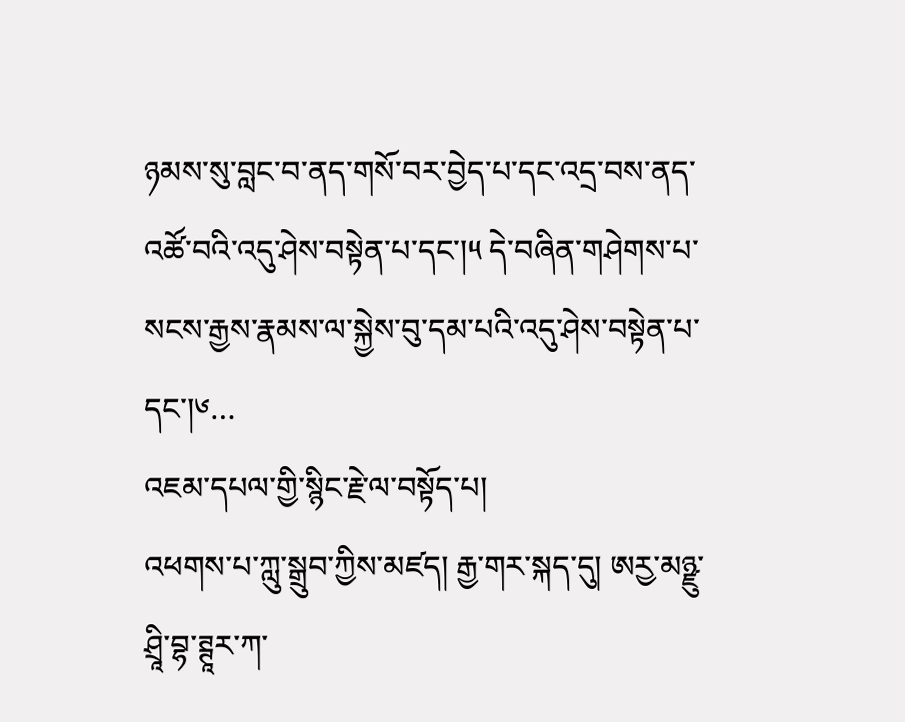ཉམས་སུ་བླང་བ་ནད་གསོ་བར་བྱེད་པ་དང་འདྲ་བས་ནད་འཚོ་བའི་འདུ་ཤེས་བསྟེན་པ་དང་།༥ དེ་བཞིན་གཤེགས་པ་སངས་རྒྱས་རྣམས་ལ་སྐྱེས་བུ་དམ་པའི་འདུ་ཤེས་བསྟེན་པ་དང་།༦…
འཇམ་དཔལ་གྱི་སྙིང་རྗེ་ལ་བསྟོད་པ།
འཕགས་པ་ཀླུ་སྒྲུབ་ཀྱིས་མཛད། རྒྱ་གར་སྐད་དུ། ཨརྱ་མཉྫུ་ཤྲཱི་བྷ་ཊྚཱར་ཀ་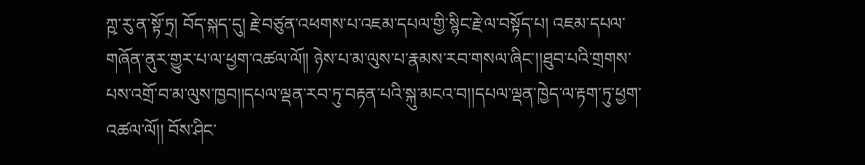ཀྵ་རུ་ན་སྟོ་ཏྲ། བོད་སྐད་དུ། རྗེ་བཙུན་འཕགས་པ་འཇམ་དཔལ་གྱི་སྙིང་རྗེ་ལ་བསྟོད་པ། འཇམ་དཔལ་གཞོན་ནུར་གྱུར་པ་ལ་ཕྱག་འཚལ་ལོ།། ཉེས་པ་མ་ལུས་པ་རྣམས་རབ་གསལ་ཞིང་།།ཐུབ་པའི་གྲགས་པས་འགྲོ་བ་མ་ལུས་ཁྱབ།།དཔལ་ལྡན་རབ་ཏུ་བརྟན་པའི་སྐུ་མངའ་བ།།དཔལ་ལྡན་ཁྱེད་ལ་རྟག་ཏུ་ཕྱག་འཚལ་ལོ།། བོས་ཤིང་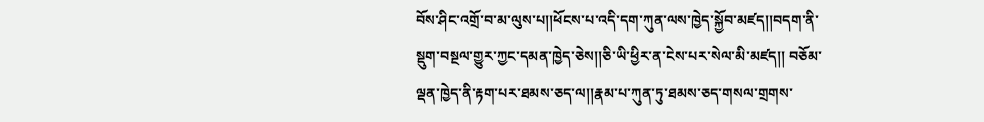བོས་ཤིང་འགྲོ་བ་མ་ལུས་པ།།ཕོངས་པ་འདི་དག་ཀུན་ལས་ཁྱེད་སྐྱོབ་མཛད།།བདག་ནི་སྡུག་བསྔལ་གྱུར་ཀྱང་དམན་ཁྱེད་ཅེས།།ཅི་ཡི་ཕྱིར་ན་ངེས་པར་སེལ་མི་མཛད།། བཅོམ་ལྡན་ཁྱེད་ནི་རྟག་པར་ཐམས་ཅད་ལ།།རྣམ་པ་ཀུན་ཏུ་ཐམས་ཅད་གསལ་གྲགས་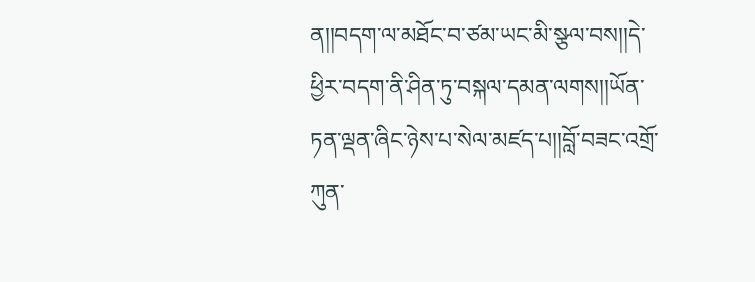ན།།བདག་ལ་མཐོང་བ་ཙམ་ཡང་མི་སྩལ་བས།།དེ་ཕྱིར་བདག་ནི་ཤིན་ཏུ་བསྐལ་དམན་ལགས།།ཡོན་ཏན་ལྡན་ཞིང་ཉེས་པ་སེལ་མཛད་པ།།བློ་བཟང་འགྲོ་ཀུན་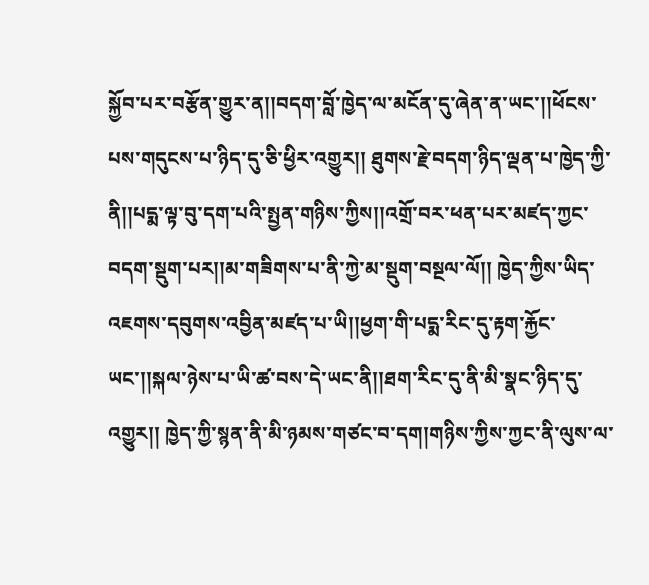སྐྱོབ་པར་བརྩོན་གྱུར་ན།།བདག་བློ་ཁྱེད་ལ་མངོན་དུ་ཞེན་ན་ཡང་།།ཕོངས་པས་གདུངས་པ་ཉིད་དུ་ཅི་ཕྱིར་འགྱུར།། ཐུགས་རྗེ་བདག་ཉིད་ལྡན་པ་ཁྱེད་ཀྱི་ནི།།པདྨ་ལྟ་བུ་དག་པའི་སྤྱན་གཉིས་ཀྱིས།།འགྲོ་བར་ཕན་པར་མཛད་ཀྱང་བདག་སྡུག་པར།།མ་གཟིགས་པ་ནི་ཀྱེ་མ་སྡུག་བསྔལ་ལོ།། ཁྱེད་ཀྱིས་ཡིད་འཇགས་དབུགས་འབྱིན་མཛད་པ་ཡི།།ཕྱག་གི་པདྨ་རིང་དུ་རྟག་རྐྱོང་ཡང་།།སྐལ་ཉེས་པ་ཡི་ཚ་བས་དེ་ཡང་ནི།།ཐག་རིང་དུ་ནི་མི་སྣང་ཉིད་དུ་འགྱུར།། ཁྱེད་ཀྱི་སྙན་ནི་མི་ཉམས་གཙང་བ་དག།གཉིས་ཀྱིས་ཀྱང་ནི་ལུས་ལ་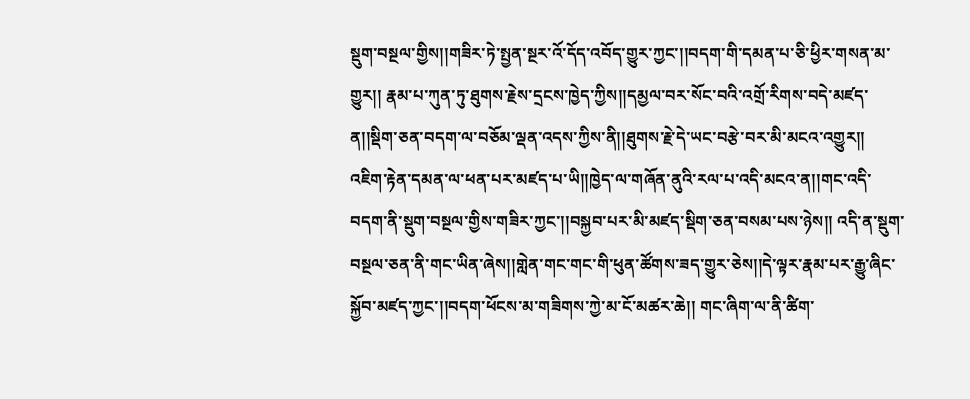སྡུག་བསྔལ་གྱིས།།གཟིར་ཏེ་སྤྱན་སྔར་འོ་དོད་འབོད་གྱུར་ཀྱང་།།བདག་གི་དམན་པ་ཅི་ཕྱིར་གསན་མ་གྱུར།། རྣམ་པ་ཀུན་ཏུ་ཐུགས་རྗེས་དྲངས་ཁྱེད་ཀྱིས།།དམྱལ་བར་སོང་བའི་འགྲོ་རིགས་བདེ་མཛད་ན།།སྡིག་ཅན་བདག་ལ་བཅོམ་ལྡན་འདས་ཀྱིས་ནི།།ཐུགས་རྗེ་དེ་ཡང་བརྩེ་བར་མི་མངའ་འགྱུར།། འཇིག་རྟེན་དམན་ལ་ཕན་པར་མཛད་པ་ཡི།།ཁྱེད་ལ་གཞོན་ནུའི་རལ་པ་འདི་མངའ་ན།།གང་འདི་བདག་ནི་སྡུག་བསྔལ་གྱིས་གཟིར་ཀྱང་།།བསྐྱབ་པར་མི་མཛད་སྡིག་ཅན་བསམ་པས་ཉེས།། འདི་ན་སྡུག་བསྔལ་ཅན་ནི་གང་ཡིན་ཞེས།།གླེན་གང་གང་གི་ཕུན་ཚོགས་ཟད་གྱུར་ཅེས།།དེ་ལྟར་རྣམ་པར་རྒྱུ་ཞིང་སྐྱོབ་མཛད་ཀྱང་།།བདག་ཕོངས་མ་གཟིགས་ཀྱེ་མ་ངོ་མཚར་ཆེ།། གང་ཞིག་ལ་ནི་ཚིག་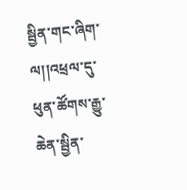སྦྱིན་གང་ཞིག་ལ།།འཕྲལ་དུ་ཕུན་ཚོགས་རྒྱུ་ཆེན་སྦྱིན་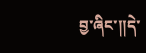བྱ་ཞིང་།།དེ་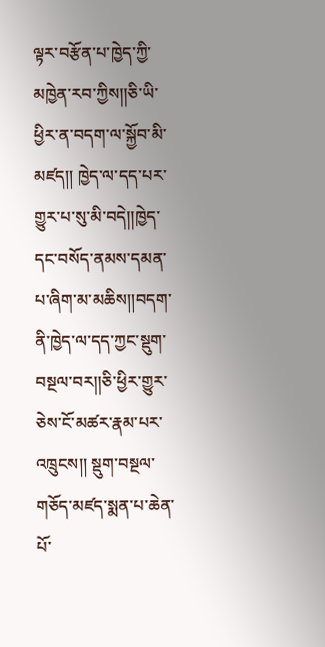ལྟར་བརྩོན་པ་ཁྱེད་ཀྱི་མཁྱེན་རབ་ཀྱིས།།ཅི་ཡི་ཕྱིར་ན་བདག་ལ་སྐྱོབ་མི་མཛད།། ཁྱེད་ལ་དད་པར་གྱུར་པ་སུ་མི་བདེ།།ཁྱེད་དང་བསོད་ནམས་དམན་པ་ཞིག་མ་མཆིས།།བདག་ནི་ཁྱེད་ལ་དད་ཀྱང་སྡུག་བསྔལ་བར།།ཅི་ཕྱིར་གྱུར་ཅེས་ངོ་མཚར་རྣམ་པར་འཁྲུངས།། སྡུག་བསྔལ་གཅོད་མཛད་སྨན་པ་ཆེན་པོ་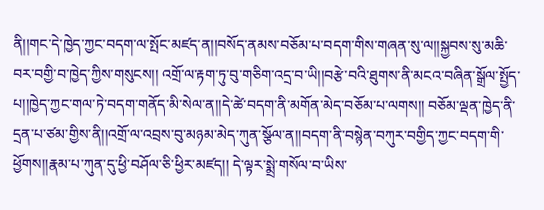ནི།།གང་དེ་ཁྱེད་ཀྱང་བདག་ལ་སྤོང་མཛད་ན།།བསོད་ནམས་བཅོམ་པ་བདག་གིས་གཞན་སུ་ལ།།སྐྱབས་སུ་མཆི་བར་བགྱི་བ་ཁྱེད་ཀྱིས་གསུངས།། འགྲོ་ལ་རྟག་ཏུ་བུ་གཅིག་འདྲ་བ་ཡི།།བརྩེ་བའི་ཐུགས་ནི་མངའ་བཞིན་སྒྲོལ་སྤྱོད་པ།།ཁྱེད་ཀྱང་གལ་ཏེ་བདག་གནོད་མི་སེལ་ན།།དེ་ཚེ་བདག་ནི་མགོན་མེད་བཅོམ་པ་ལགས།། བཅོམ་ལྡན་ཁྱེད་ནི་དྲན་པ་ཙམ་གྱིས་ནི།།འགྲོ་ལ་འབྲས་བུ་མཉམ་མེད་ཀུན་སྩོལ་ན།།བདག་ནི་བསྙེན་བཀུར་བགྱིད་ཀྱང་བདག་གི་ཕྱོགས།།རྣམ་པ་ཀུན་དུ་ཕྱི་བཤོལ་ཅི་ཕྱིར་མཛད།། དེ་ལྟར་སྨྲེ་གསོལ་བ་ཡིས་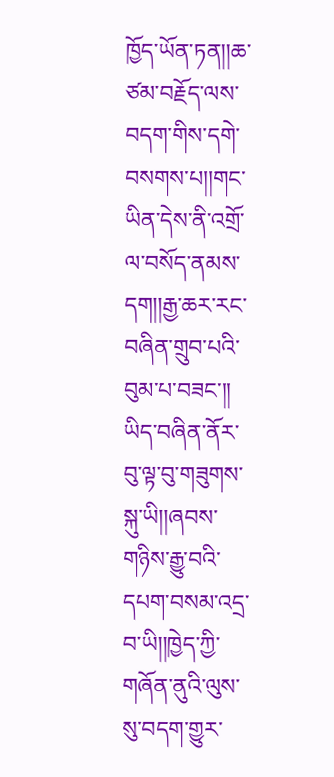ཁྱོད་ཡོན་ཏན།།ཆ་ཙམ་བརྗོད་ལས་བདག་གིས་དགེ་བསགས་པ།།གང་ཡིན་དེས་ནི་འགྲོ་ལ་བསོད་ནམས་དག།།རྒྱ་ཆར་རང་བཞིན་གྲུབ་པའི་བུམ་པ་བཟང་།། ཡིད་བཞིན་ནོར་བུ་ལྟ་བུ་གཟུགས་སྐུ་ཡི།།ཞབས་གཉིས་རྒྱུ་བའི་དཔག་བསམ་འདྲ་བ་ཡི།།ཁྱེད་ཀྱི་གཞོན་ནུའི་ལུས་སུ་བདག་གྱུར་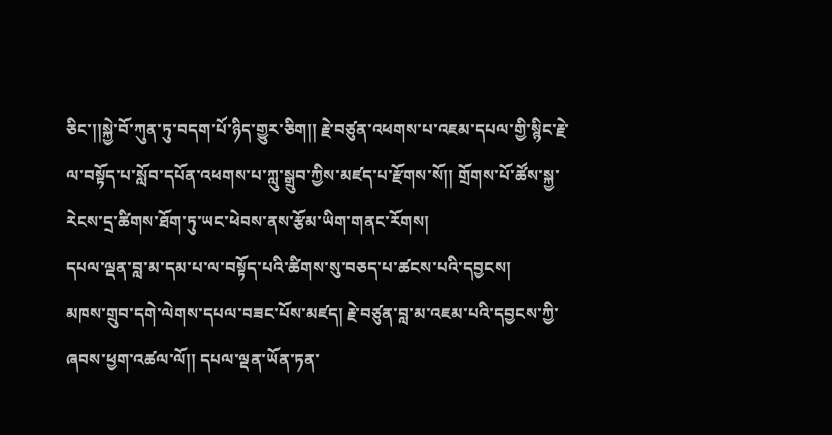ཅིང་།།སྐྱེ་བོ་ཀུན་ཏུ་བདག་པོ་ཉིད་གྱུར་ཅིག།། རྗེ་བཙུན་འཕགས་པ་འཇམ་དཔལ་གྱི་སྙིང་རྗེ་ལ་བསྟོད་པ་སློབ་དཔོན་འཕགས་པ་ཀླུ་སྒྲུབ་ཀྱིས་མཛད་པ་རྫོགས་སོ།། གྲོགས་པོ་ཚོས་སྐྱ་རེངས་དྲ་ཚིགས་ཐོག་ཏུ་ཡང་ཕེབས་ནས་རྩོམ་ཡིག་གནང་རོགས།
དཔལ་ལྡན་བླ་མ་དམ་པ་ལ་བསྟོད་པའི་ཚིགས་སུ་བཅད་པ་ཚངས་པའི་དབྱངས།
མཁས་གྲུབ་དགེ་ལེགས་དཔལ་བཟང་པོས་མཛད། རྗེ་བཙུན་བླ་མ་འཇམ་པའི་དབྱངས་ཀྱི་ཞབས་ཕྱག་འཚལ་ལོ།། དཔལ་ལྡན་ཡོན་ཏན་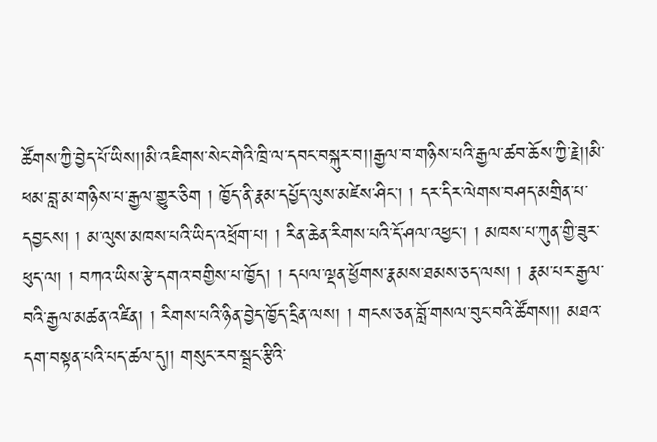ཚོགས་ཀྱི་བྱེད་པོ་ཡིས།།མི་འཇིགས་སེང་གེའི་ཁྲི་ལ་དབང་བསྐུར་བ།།རྒྱལ་བ་གཉིས་པའི་རྒྱལ་ཚབ་ཆོས་ཀྱི་རྗེ།།མི་ཕམ་བླ་མ་གཉིས་པ་རྒྱལ་གྱུར་ཅིག ། ཁྱོད་ནི་རྣམ་དཔྱོད་ལུས་མཛེས་ཤིང་། ། དར་དིར་ལེགས་བཤད་མགྲིན་པ་དབྱངས། ། མ་ལུས་མཁས་པའི་ཡིད་འཕྲོག་པ། ། རིན་ཆེན་རིགས་པའི་དོ་ཤལ་འཕྱང་། ། མཁས་པ་ཀུན་གྱི་ཟུར་ཕུད་ལ། ། བཀའ་ཡིས་རྩེ་དགའ་བགྱིས་པ་ཁྱོད། ། དཔལ་ལྡན་ཕྱོགས་རྣམས་ཐམས་ཅད་ལས། ། རྣམ་པར་རྒྱལ་བའི་རྒྱལ་མཚན་འཛིན། ། རིགས་པའི་ཉིན་བྱེད་ཁྱོད་དྲིན་ལས། ། གངས་ཅན་བློ་གསལ་བུང་བའི་ཚོགས།། མཐའ་དག་བསྟན་པའི་པད་ཚལ་དུ།། གསུང་རབ་སྦྲང་རྩིའི་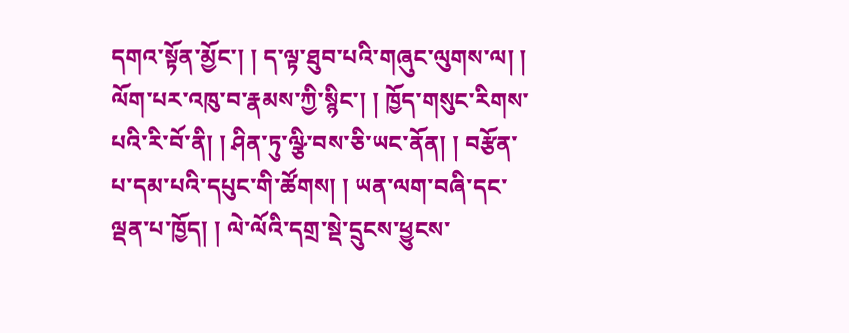དགའ་སྟོན་མྱོང་། ། ད་ལྟ་ཐུབ་པའི་གཞུང་ལུགས་ལ། ། ལོག་པར་འཁུ་བ་རྣམས་ཀྱི་སྙིང་། ། ཁྱོད་གསུང་རིགས་པའི་རི་བོ་ནི། ། ཤིན་ཏུ་ལྩི་བས་ཅི་ཡང་ནོན། ། བརྩོན་པ་དམ་པའི་དཔུང་གི་ཚོགས། ། ཡན་ལག་བཞི་དང་ལྡན་པ་ཁྱོད། ། ལེ་ལོའི་དགྲ་སྡེ་དྲུངས་ཕྱུངས་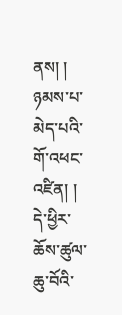ནས། ། ཉམས་པ་མེད་པའི་གོ་འཕང་འཛིན། ། དེ་ཕྱིར་ཆོས་ཚུལ་ཆུ་བོའི་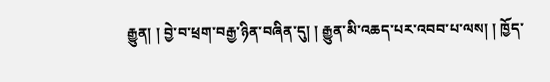རྒྱུན། ། བྱེ་བ་ཕྲག་བརྒྱ་ཉིན་བཞིན་དུ། ། རྒྱུན་མི་འཆད་པར་འབབ་པ་ལས། ། ཁྱོད་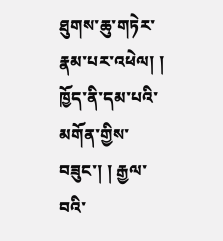ཐུགས་ཆུ་གཏེར་རྣམ་པར་འཕེལ། ། ཁྱོད་ནི་དམ་པའི་མགོན་གྱིས་བཟུང་། ། རྒྱལ་བའི་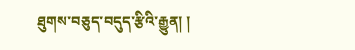ཐུགས་བཅུད་བདུད་རྩིའི་རྒྱུན། །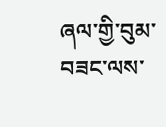ཞལ་གྱི་བུམ་བཟང་ལས་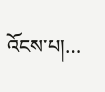འོངས་པ།…